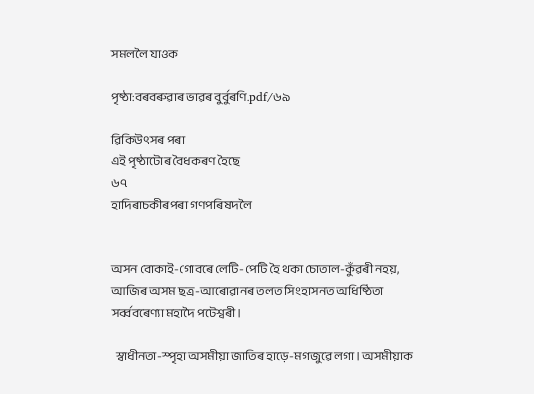সমললৈ যাওক

পৃষ্ঠা:বৰবৰুৱাৰ ভাৱৰ বুৰ্বুৰণি.pdf/৬৯

ৱিকিউৎসৰ পৰা
এই পৃষ্ঠাটোৰ বৈধকৰণ হৈছে
৬৭
হাদিৰাচকীৰপৰা গণপৰিষদলৈ


অসন বোকাই-গোবৰে লেটি-পেটি হৈ থকা চোতাল-কুঁৱৰী নহয়, আজিৰ অসম ছত্ৰ-আৰোৱানৰ তলত সিংহাসনত অধিষ্ঠিতা সৰ্ব্ববৰেণ্যা মহাদৈ পটেশ্বৰী।

  স্বাধীনতা-স্পৃহা অসমীয়া জাতিৰ হাড়ে-মগজুৱে লগা। অসমীয়াক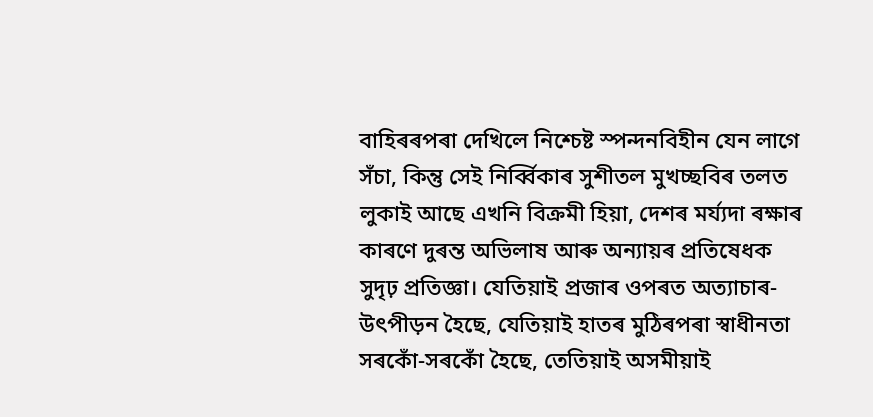বাহিৰৰপৰা দেখিলে নিশ্চেষ্ট স্পন্দনবিহীন যেন লাগে সঁচা, কিন্তু সেই নিৰ্ব্বিকাৰ সুশীতল মুখচ্ছবিৰ তলত লুকাই আছে এখনি বিক্ৰমী হিয়া, দেশৰ মৰ্য্যদা ৰক্ষাৰ কাৰণে দুৰন্ত অভিলাষ আৰু অন্যায়ৰ প্ৰতিষেধক সুদৃঢ় প্ৰতিজ্ঞা। যেতিয়াই প্ৰজাৰ ওপৰত অত্যাচাৰ-উৎপীড়ন হৈছে, যেতিয়াই হাতৰ মুঠিৰপৰা স্বাধীনতা সৰকোঁ-সৰকোঁ হৈছে, তেতিয়াই অসমীয়াই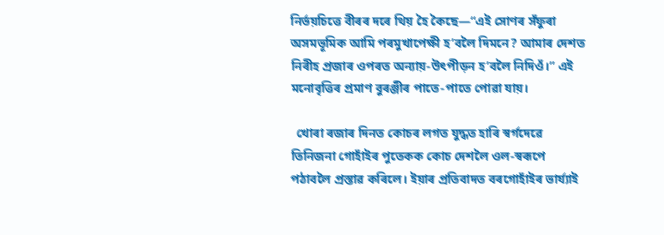নিৰ্ভয়চিত্তে বীৰৰ দৰে থিয় হৈ কৈছে—“এই সোণৰ সঁফুৰা অসমভূমিক আমি পৰমুখাপেক্ষী হ’বলৈ দিমনে? আমাৰ দেশত নিৰীহ প্ৰজাৰ ওপৰত অন্যায়-উৎপীড়ন হ’বলৈ নিদিওঁ।” এই মনোবৃত্তিৰ প্ৰমাণ বুৰঞ্জীৰ পাতে-পাতে পোৱা যায়।

  খোৰা ৰজাৰ দিনত কোচৰ লগত যুদ্ধত হাৰি স্বৰ্গদেৱে তিনিজনা গোহাঁইৰ পুতেকক কোচ দেশলৈ ওল-স্বৰূপে পঠাবলৈ প্ৰস্তাৱ কৰিলে। ইয়াৰ প্ৰতিবাদত বৰগোহাঁইৰ ভাৰ্য্যাই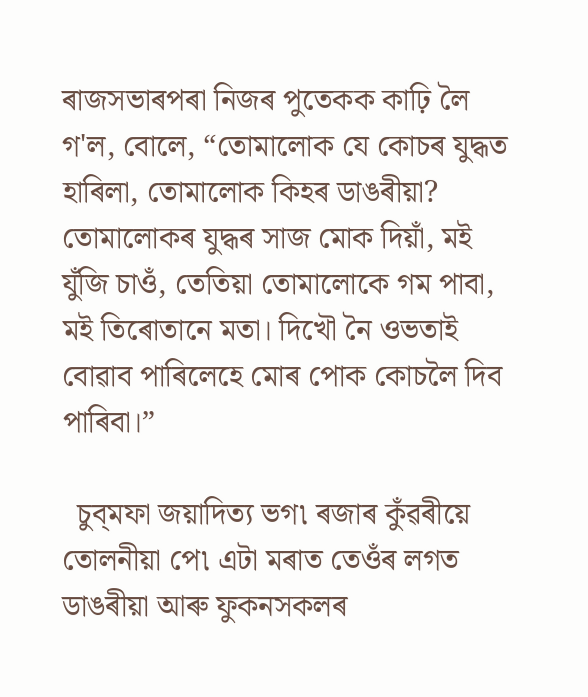ৰাজসভাৰপৰা নিজৰ পুতেকক কাঢ়ি লৈ গ'ল, বোলে, “তোমালোক যে কোচৰ যুদ্ধত হাৰিলা, তোমালোক কিহৰ ডাঙৰীয়া? তোমালোকৰ যুদ্ধৰ সাজ মোক দিয়াঁ, মই যুঁজি চাওঁ, তেতিয়া তোমালোকে গম পাবা, মই তিৰোতানে মতা। দিখৌ নৈ ওভতাই বোৱাব পাৰিলেহে মোৰ পোক কোচলৈ দিব পাৰিবা।”

  চুব্মফা জয়াদিত্য ভগ৷ ৰজাৰ কুঁৱৰীয়ে তোলনীয়া পে৷ এটা মৰাত তেওঁৰ লগত ডাঙৰীয়া আৰু ফুকনসকলৰ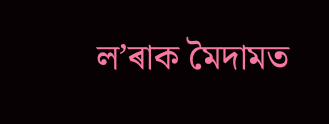ল’ৰাক মৈদামত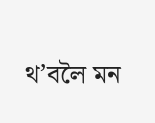থ’বলৈ মন